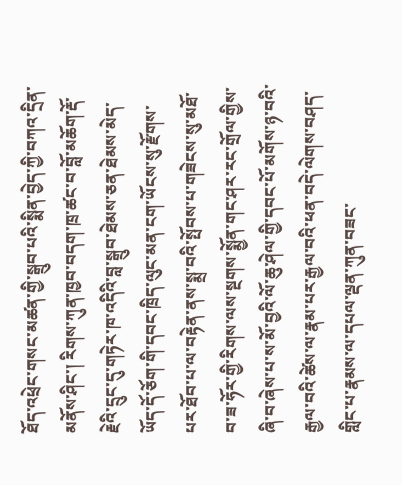ཐོད་འཕྲེང་གསང་མཚན་གྱི་སྒྲུབ་པའི་སྨིན་བྱེད་ཀྱི་བཀའ་དྲིན་མནོས་ཤིང་། རིགས་ཀུན་ཁྱབ་བདག་ཁྲ་ཚང་བ་བློ་མཆོག་རྡོ་རྗེའི་དྲུང་དུ་གཏེར་ཁ་འདིའི་བླ་སྒྲུབ་ཐེམས་ཅན་ཐེམས་མེད་ཡོད་དོ་ཅོག་གི་དབང་ཁྲིད་ལུང་མན་ངག་ཡོངས་སུ་རྫོགས་པར་ཐོབ་པ་ལ་བརྟེན་ནས་སྨྲ་བའི་སྤོབས་པ་གཟེངས་སུ་མཐོ་བ་ཟ་ཧོར་གྱི་རིགས་ལས་སྔགས་སྨྱོན་གང་ཤར་རང་གྲོལ་གྱིས་ཞི་བ་ཞེས་པ་ས་མོ་བྱའི་ལོ་ཆུ་ཤེལ་གྱི་དབང་པོ་མགོས་ཉ་བའི་རྒྱལ་བའི་ཚེས་ལ་རྣམ་པར་རྒྱལ་བའི་ཕན་བདེ་ལེགས་བཤད་གླིང་པ་རྣམས་ལ་དཔལ་ལྡན་ཀུན་བཟང་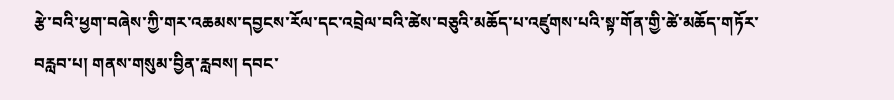རྩེ་བའི་ཕྱག་བཞེས་ཀྱི་གར་འཆམས་དབྱངས་རོལ་དང་འབྲེལ་བའི་ཚེས་བཅུའི་མཆོད་པ་འཛུགས་པའི་སྟ་གོན་གྱི་ཚེ་མཆོད་གཏོར་བརླབ་པ། གནས་གསུམ་བྱིན་རླབས། དབང་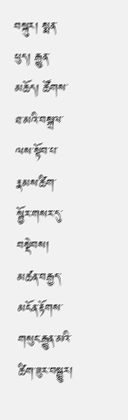བསྐུར། སྨན་ཕུད། རྒྱུན་མཆོད། ཚོགས་ཐ་མའི་བསྒྲལ་ལས་སྟོབ་པ་རྣམས་ཚིག་སྦྱོར་གསར་དུ་བསྡེབས། མཚན་བརྒྱད་མངོན་རྟོགས་གསུང་རྒྱུན་མའི་ཚིག་ཟུར་བསྒྱུར།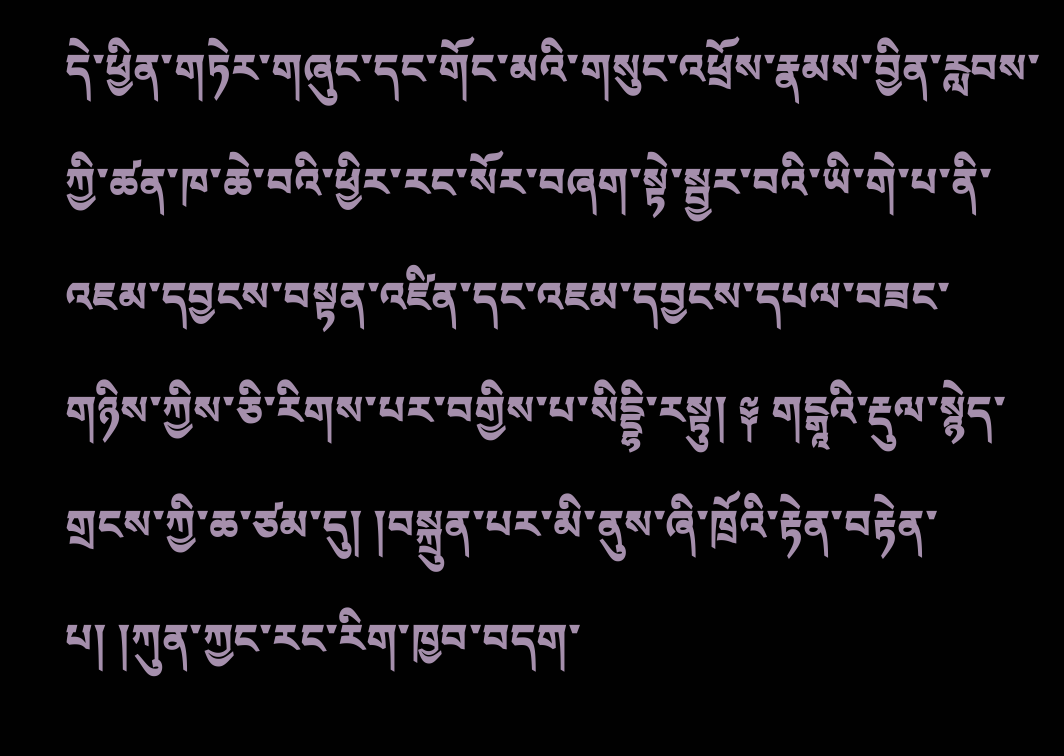དེ་ཕྱིན་གཏེར་གཞུང་དང་གོང་མའི་གསུང་འཕྲོས་རྣམས་བྱིན་རླབས་ཀྱི་ཚན་ཁ་ཆེ་བའི་ཕྱིར་རང་སོར་བཞག་སྟེ་སྦྱར་བའི་ཡི་གེ་པ་ནི་འཇམ་དབྱངས་བསྟན་འཛིན་དང་འཇམ་དབྱངས་དཔལ་བཟང་གཉིས་ཀྱིས་ཅི་རིགས་པར་བགྱིས་པ་སིདྡྷི་རསྟུ། ༈ གངྒཱའི་རྡུལ་སྙེད་གྲངས་ཀྱི་ཆ་ཙམ་དུ། །བསྐྲུན་པར་མི་ནུས་ཞི་ཁྲོའི་རྟེན་བརྟེན་པ། །ཀུན་ཀྱང་རང་རིག་ཁྱབ་བདག་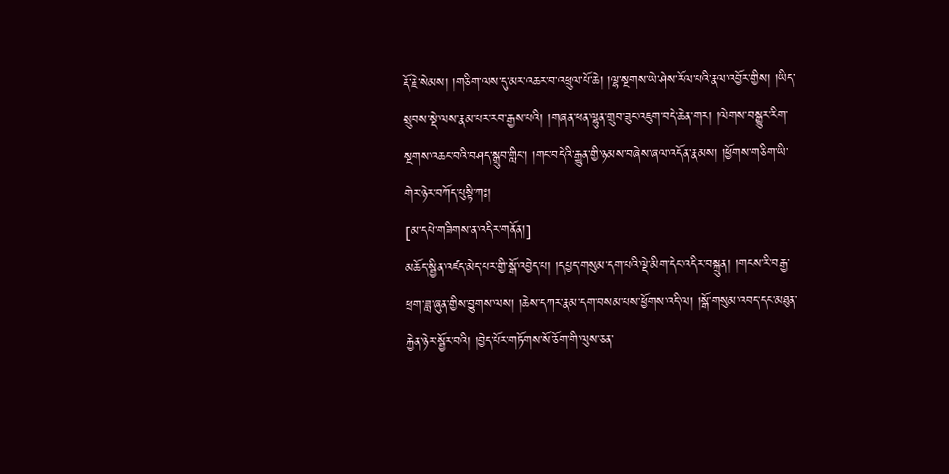རྡོ་རྗེ་སེམས། །གཅིག་ལས་དུ་མར་འཆར་བ་འཕྲུལ་པོ་ཆེ། །ལྷ་སྔགས་ཡེ་ཤེས་རོལ་པའི་རྣལ་འབྱོར་གྱིས། །ཡིད་སྲུབས་སྡེ་ལས་རྣམ་པར་རབ་རྒྱས་པའི། །གཞན་ཕན་ལྷུན་གྲུབ་ཟུང་འཇུག་བདེ་ཆེན་གར། །ལེགས་བསྒྱུར་རིག་སྔགས་འཆང་བའི་བཤད་སྒྲུབ་གླིང་། །གང་བདེའི་རྒྱུན་གྱི་ཉམས་བཞེས་ཞལ་འདོན་རྣམས། །ཕྱོགས་གཅིག་ཡི་གེར་ཉེར་བཀོད་པུསྟི་ཀཿ།
[མ་དཔེ་གཟིགས་ན་འདིར་གནོན།]
མཆོད་སྦྱིན་འཛད་མེད་པར་གྱི་སྒོ་འབྱེད་པ། །དཔྱད་གསུམ་དག་པའི་ལྡེ་མིག་དེང་འདིར་བསྐྲུན། །གངས་རི་བརྒྱ་ཕྲག་ཟླ་ཞུན་གྱིས་བྱུགས་ལས། །ཆེས་དཀར་རྣམ་དག་བསམ་པས་ཕྱོགས་འདི་ལ། །སྒོ་གསུམ་འབད་དང་མཐུན་རྐྱེན་ཉེར་སྦྱོར་བའི། །བྱེད་པོར་གཏོགས་སོ་ཅོག་གི་ལུས་ཅན་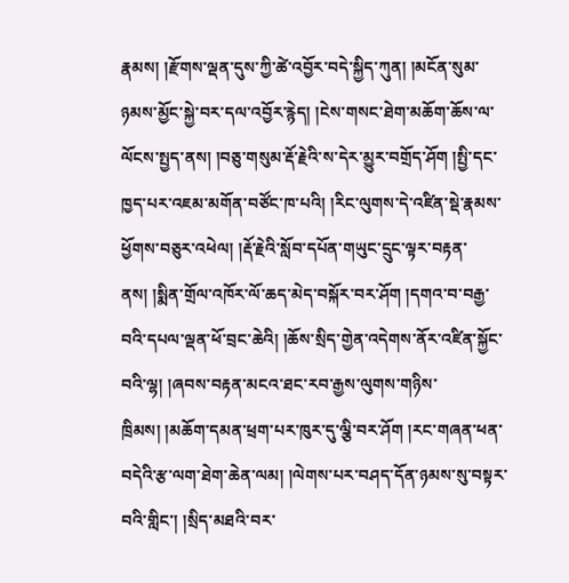རྣམས། །རྫོགས་ལྡན་དུས་ཀྱི་ཚེ་འབྱོར་བདེ་སྐྱིད་ཀུན། །མངོན་སུམ་ཉམས་མྱོང་སྐྱེ་བར་དལ་འབྱོར་རྙེད། །ངེས་གསང་ཐེག་མཆོག་ཆོས་ལ་ལོངས་སྤྱད་ནས། །བཅུ་གསུམ་རྡོ་རྗེའི་ས་དེར་མྱུར་བགྲོད་ཤོག །སྤྱི་དང་ཁྱད་པར་འཇམ་མགོན་བཙོང་ཁ་པའི། །རིང་ལུགས་དེ་འཛིན་སྡེ་རྣམས་ཕྱོགས་བཅུར་འཕེལ། །རྡོ་རྗེའི་སློབ་དཔོན་གཡུང་དྲུང་ལྟར་བརྟན་ནས། །སྨིན་གྲོལ་འཁོར་ལོ་ཆད་མེད་བསྐོར་བར་ཤོག །དགའ་བ་བརྒྱ་བའི་དཔལ་ལྡན་ཕོ་བྲང་ཆེའི། །ཆོས་སྲིད་གྱེན་འདེགས་ནོར་འཛིན་སྐྱོང་བའི་ལྷ། །ཞབས་བརྟན་མངའ་ཐང་རབ་རྒྱས་ལུགས་གཉིས་ཁྲིམས། །མཆོག་དམན་ཕྲག་པར་ཁུར་དུ་ལྕི་བར་ཤོག །རང་གཞན་ཕན་བདེའི་རྩ་ལག་ཐེག་ཆེན་ལམ། །ལེགས་པར་བཤད་དོན་ཉམས་སུ་བསྟར་བའི་གླིང་། །སྲིད་མཐའི་བར་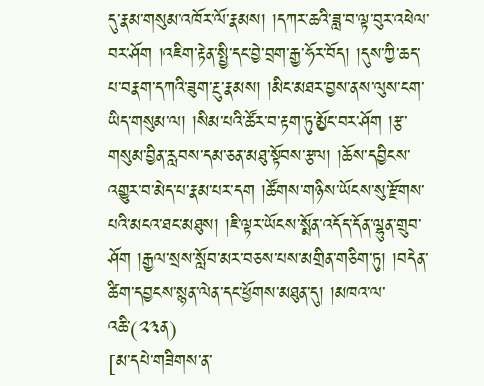དུ་རྣམ་གསུམ་འཁོར་ལོ་རྣམས། །དཀར་ཆའི་ཟླ་བ་ལྟ་བུར་འཕེལ་བར་ཤོག །འཇིག་རྟེན་སྤྱི་དང་བྱེ་བྲག་རྒྱ་ཧོར་བོད། །དུས་ཀྱི་ཆད་པ་བརྣག་དཀའི་ཟུག་རྔུ་རྣམས། །མིང་མཐར་བྱས་ནས་ལུས་ངག་ཡིད་གསུམ་ལ། །སིམ་པའི་ཚོར་བ་རྟག་ཏུ་མྱོང་བར་ཤོག །རྩ་གསུམ་བྱིན་རླབས་དམ་ཅན་མཐུ་སྟོབས་རྩལ། །ཆོས་དབྱིངས་འགྱུར་བ་མེད་པ་རྣམ་པར་དག །ཚོགས་གཉིས་ཡོངས་སུ་རྫོགས་པའི་མངའ་ཐང་མཐུས། །ཇི་ལྟར་ཡོངས་སྨོན་འདོད་དོན་ལྷུན་གྲུབ་ཤོག །རྒྱལ་སྲས་སློབ་མར་བཅས་པས་མགྲིན་གཅིག་ཏུ། །བདེན་ཚིག་དབྱངས་སྙན་ལེན་དང་ཕྱོགས་མཐུན་དུ། །མཁའ་ལ་འཆི་(༢༣ན)
[མ་དཔེ་གཟིགས་ན་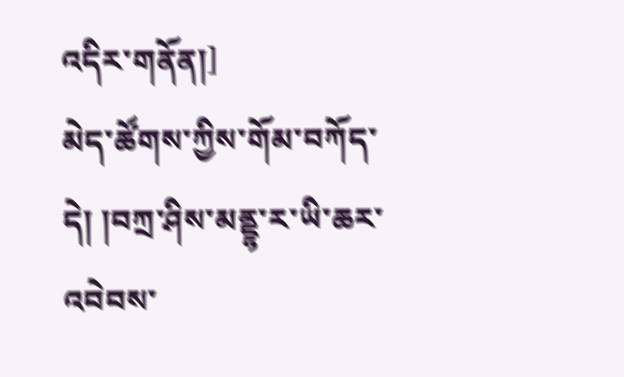འདིར་གནོན།]
མེད་ཚོགས་ཀྱིས་གོམ་བཀོད་དེ། །བཀྲ་ཤིས་མནྡྷ་ར་ཡི་ཆར་འབེབས་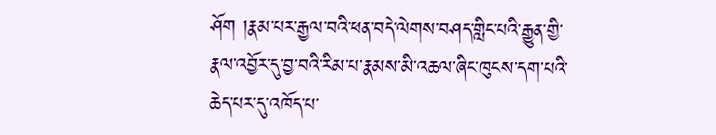ཤོག །རྣམ་པར་རྒྱལ་བའི་ཕན་བདེ་ལེགས་བཤད་གླིང་པའི་རྒྱུན་གྱི་རྣལ་འབྱོར་དུ་བྱ་བའི་རིམ་པ་རྣམས་མི་འཆལ་ཞིང་ཁུངས་དག་པའི་ཆེད་པར་དུ་འཁོད་པ་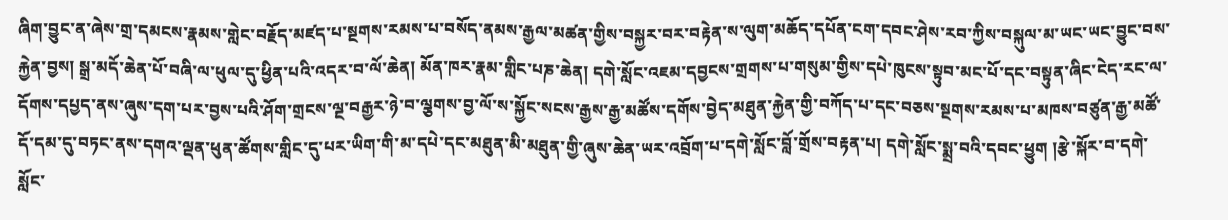ཞིག་བྱུང་ན་ཞེས་གྲ་དམངས་རྣམས་གླེང་བརྗོད་མཛད་པ་སྔགས་རམས་པ་བསོད་ནམས་རྒྱལ་མཚན་གྱིས་བསྐྱར་བར་བརྟེན་ས་ལུག་མཆོད་དཔོན་ངག་དབང་ཤེས་རབ་ཀྱིས་བསྐུལ་མ་ཡང་ཡང་བྱུང་བས་རྐྱེན་བྱས། སྒྲ་མདོ་ཆེན་པོ་བཞི་ལ་ཕུལ་དུ་ཕྱིན་པའི་འདར་བ་ལོ་ཆེན། མོན་ཁར་རྣམ་གླིང་པཎ་ཆེན། དགེ་སློང་འཇམ་དབྱངས་གྲགས་པ་གསུམ་གྱིས་དཔེ་ཁུངས་སྟུབ་མང་པོ་དང་བསྟུན་ཞིང་ངེད་རང་ལ་དོགས་དཔྱད་ནས་ཞུས་དག་པར་བྱས་པའི་ཤོག་གྲངས་ལྔ་བརྒྱར་ཉེ་བ་ལྕགས་བྱ་ལོ་ས་སྐྱོང་སངས་རྒྱས་རྒྱ་མཚོས་དགོས་བྱེད་མཐུན་རྐྱེན་གྱི་བཀོད་པ་དང་བཅས་སྔགས་རམས་པ་མཁས་བཙུན་རྒྱ་མཚོ་དོ་དམ་དུ་བཏང་ནས་དགའ་ལྡན་ཕུན་ཚོགས་གླིང་དུ་པར་ཡིག་གི་མ་དཔེ་དང་མཐུན་མི་མཐུན་གྱི་ཞུས་ཆེན་ཡར་འབྲོག་པ་དགེ་སློང་བློ་གྲོས་བརྟན་པ། དགེ་སློང་སྨྲ་བའི་དབང་ཕྱུག །རྩེ་སྐོར་བ་དགེ་སློང་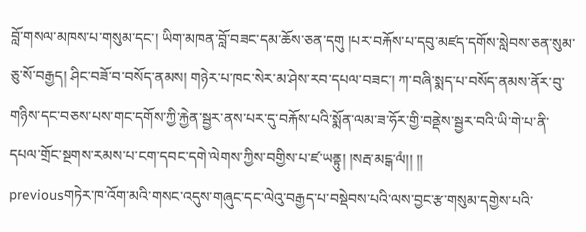བློ་གསལ་མཁས་པ་གསུམ་དང་། ཡིག་མཁན་བློ་བཟང་དམ་ཆོས་ཅན་དགུ །པར་བརྐོས་པ་དབུ་མཛད་དགོས་སླེབས་ཅན་སུམ་ཅུ་སོ་བརྒྱད། ཤིང་བཟོ་བ་བསོད་ནམས། གཉེར་པ་ཁང་སེར་མ་ཤེས་རབ་དཔལ་བཟང་། ཀ་བཞི་སྨད་པ་བསོད་ནམས་ནོར་བུ་གཉིས་དང་བཅས་པས་གང་དགོས་ཀྱི་རྐྱེན་སྦྱར་ནས་པར་དུ་བརྐོས་པའི་སྨོན་ལམ་ཟ་ཧོར་གྱི་བནྡེས་སྦྱར་བའི་ཡི་གེ་པ་ནི་དཔལ་གྲོང་སྔགས་རམས་པ་ངག་དབང་དགེ་ལེགས་ཀྱིས་བགྱིས་པ་ཛ་ཡནྟུ། །སརྦ་མངྒ་ལཾ།། །།
previousགཏེར་ཁ་འོག་མའི་གསང་འདུས་གཞུང་དང་ལེའུ་བརྒྱད་པ་བསྡེབས་པའི་ལས་བྱང་རྩ་གསུམ་དགྱེས་པའི་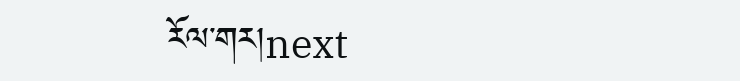རོལ་གར།next